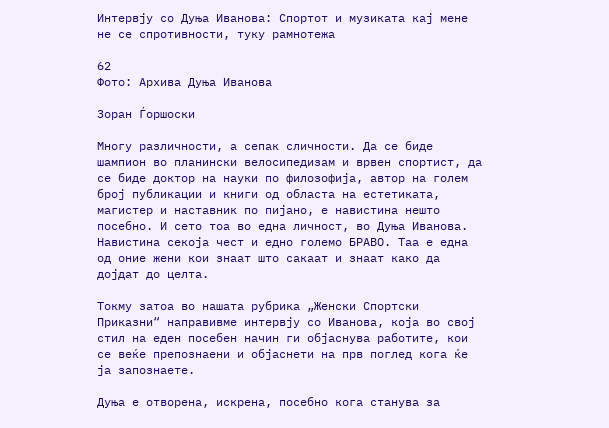Интервју со Дуња Иванова: Спортот и музиката кај мене не се спротивности, туку рамнотежа

62
Фото: Архива Дуња Иванова

Зоран Ѓоршоски

Многу различности, а сепак сличности. Да се биде шампион во планински велосипедизам и врвен спортист, да се биде доктор на науки по филозофија, автор на голем број публикации и книги од областа на естетиката, магистер и наставник по пијано, е навистина нешто посебно. И сето тоа во една личност, во Дуња Иванова. Навистина секоја чест и едно големо БРАВО. Таа е една од оние жени кои знаат што сакаат и знаат како да дојдат до целта.

Токму затоа во нашата рубрика „Женски Спортски Приказни“ направивме интервју со Иванова, која во свој стил на еден посебен начин ги објаснува работите, кои се веќе препознаени и објаснети на прв поглед кога ќе ја запознаете.

Дуња е отворена, искрена, посебно кога станува за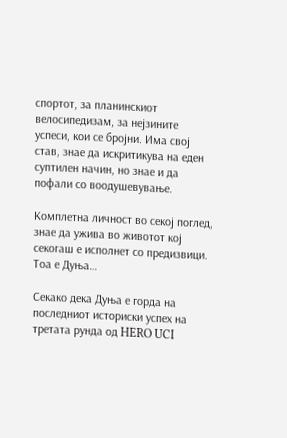спортот, за планинскиот велосипедизам, за нејзините успеси, кои се бројни. Има свој став, знае да искритикува на еден суптилен начин, но знае и да пофали со воодушевување.

Комплетна личност во секој поглед, знае да ужива во животот кој секогаш е исполнет со предизвици. Тоа е Дуња…

Секако дека Дуња е горда на последниот историски успех на третата рунда од HERO UCI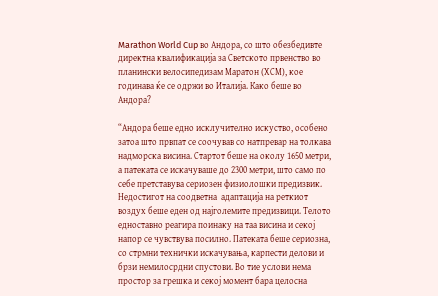Marathon World Cup во Андора, со што обезбедивте директна квалификација за Светското првенство во планински велосипедизам Маратон (ХСМ), кое годинава ќе се одржи во Италија. Како беше во Андора?

“Андора беше едно исклучително искуство, особено затоа што првпат се соочував со натпревар на толкава надморска висина. Стартот беше на околу 1650 метри, а патеката се искачуваше до 2300 метри, што само по себе претставува сериозен физиолошки предизвик. Недостигот на соодветна  адаптација на реткиот воздух беше еден од најголемите предизвици. Телото едноставно реагира поинаку на таа висина и секој напор се чувствува посилно. Патеката беше сериозна, со стрмни технички искачувања, карпести делови и брзи немилосрдни спустови. Во тие услови нема простор за грешка и секој момент бара целосна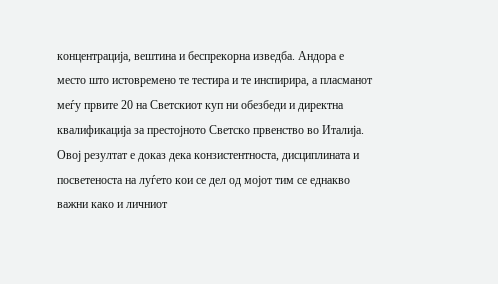концентрација, вештина и беспрекорна изведба. Андора е место што истовремено те тестира и те инспирира, а пласманот меѓу првите 20 на Светскиот куп ни обезбеди и директна квалификација за престојното Светско првенство во Италија. Овој резултат е доказ дека конзистентноста, дисциплината и посветеноста на луѓето кои се дел од мојот тим се еднакво важни како и личниот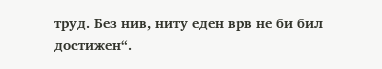труд. Без нив, ниту еден врв не би бил достижен“.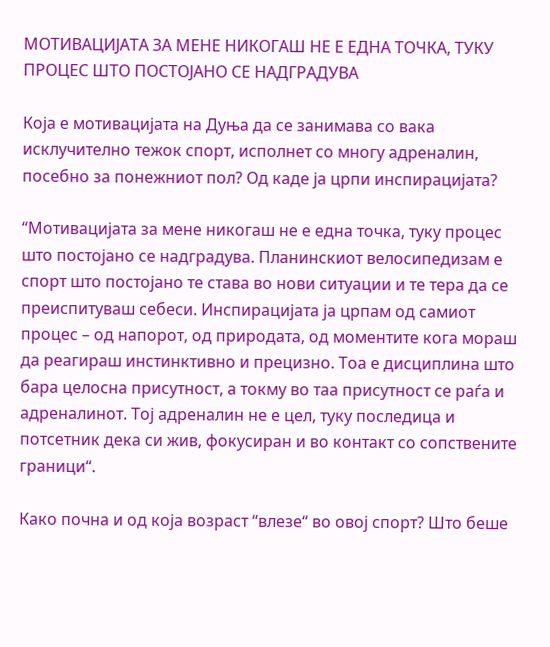МОТИВАЦИЈАТА ЗА МЕНЕ НИКОГАШ НЕ Е ЕДНА ТОЧКА, ТУКУ ПРОЦЕС ШТО ПОСТОЈАНО СЕ НАДГРАДУВА

Која е мотивацијата на Дуња да се занимава со вака исклучително тежок спорт, исполнет со многу адреналин, посебно за понежниот пол? Од каде ја црпи инспирацијата?

“Мотивацијата за мене никогаш не е една точка, туку процес што постојано се надградува. Планинскиот велосипедизам е спорт што постојано те става во нови ситуации и те тера да се преиспитуваш себеси. Инспирацијата ја црпам од самиот процес – од напорот, од природата, од моментите кога мораш да реагираш инстинктивно и прецизно. Тоа е дисциплина што бара целосна присутност, а токму во таа присутност се раѓа и адреналинот. Тој адреналин не е цел, туку последица и потсетник дека си жив, фокусиран и во контакт со сопствените граници“.

Како почна и од која возраст “влезе“ во овој спорт? Што беше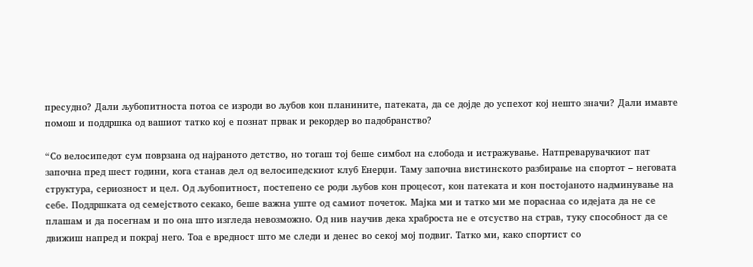пресудно? Дали љубопитноста потоа се изроди во љубов кон планините, патеката, да се дојде до успехот кој нешто значи? Дали имавте помош и поддршка од вашиот татко кој е познат првак и рекордер во падобранство?

“Со велосипедот сум поврзана од најраното детство, но тогаш тој беше симбол на слобода и истражување. Натпреварувачкиот пат започна пред шест години, кога станав дел од велосипедскиот клуб Енерџи. Таму започна вистинското разбирање на спортот – неговата структура, сериозност и цел. Од љубопитност, постепено се роди љубов кон процесот, кон патеката и кон постојаното надминување на себе. Поддршката од семејството секако, беше важна уште од самиот почеток. Мајка ми и татко ми ме пораснаа со идејата да не се плашам и да посегнам и по она што изгледа невозможно. Од нив научив дека храброста не е отсуство на страв, туку способност да се движиш напред и покрај него. Тоа е вредност што ме следи и денес во секој мој подвиг. Татко ми, како спортист со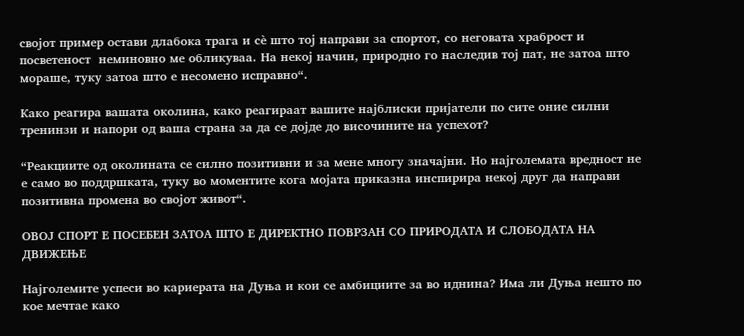својот пример остави длабока трага и сè што тој направи за спортот, со неговата храброст и посветеност  неминовно ме обликуваа. На некој начин, природно го наследив тој пат, не затоа што мораше, туку затоа што е несомено исправно“.

Како реагира вашата околина, како реагираат вашите најблиски пријатели по сите оние силни тренинзи и напори од ваша страна за да се дојде до височините на успехот?

“Реакциите од околината се силно позитивни и за мене многу значајни. Но најголемата вредност не е само во поддршката, туку во моментите кога мојата приказна инспирира некој друг да направи позитивна промена во својот живот“.

ОВОЈ СПОРТ Е ПОСЕБЕН ЗАТОА ШТО Е ДИРЕКТНО ПОВРЗАН СО ПРИРОДАТА И СЛОБОДАТА НА ДВИЖЕЊЕ

Најголемите успеси во кариерата на Дуња и кои се амбициите за во иднина? Има ли Дуња нешто по кое мечтае како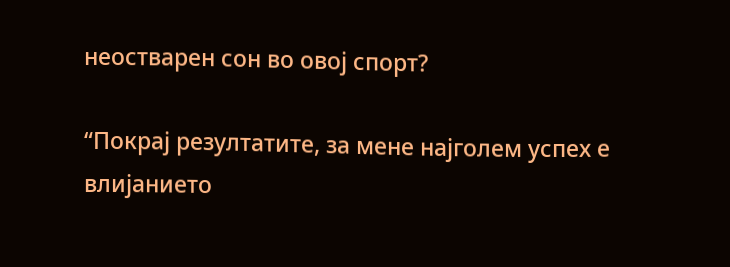неостварен сон во овој спорт?

“Покрај резултатите, за мене најголем успех е влијанието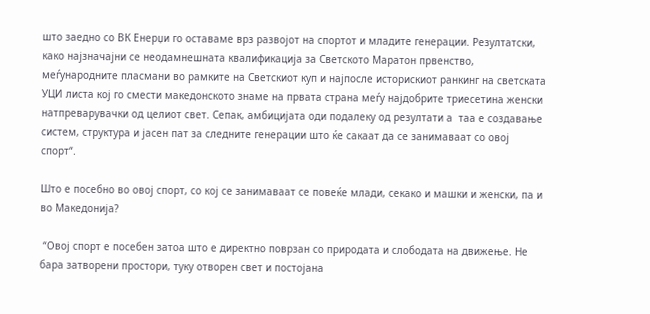што заедно со ВК Енерџи го оставаме врз развојот на спортот и младите генерации. Резултатски, како најзначајни се неодамнешната квалификација за Светското Маратон првенство, меѓународните пласмани во рамките на Светскиот куп и најпосле историскиот ранкинг на светската УЦИ листа кој го смести македонското знаме на првата страна меѓу најдобрите триесетина женски натпреварувачки од целиот свет. Сепак, амбицијата оди подалеку од резултати а  таа е создавање систем, структура и јасен пат за следните генерации што ќе сакаат да се занимаваат со овој спорт“.

Што е посебно во овој спорт, со кој се занимаваат се повеќе млади, секако и машки и женски, па и во Македонија?

 “Овој спорт е посебен затоа што е директно поврзан со природата и слободата на движење. Не бара затворени простори, туку отворен свет и постојана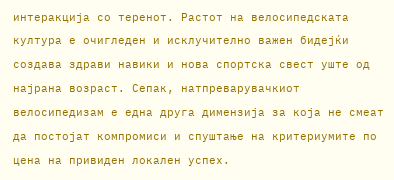интеракција со теренот. Растот на велосипедската култура е очигледен и исклучително важен бидејќи создава здрави навики и нова спортска свест уште од најрана возраст. Сепак, натпреварувачкиот велосипедизам е една друга димензија за која не смеат да постојат компромиси и спуштање на критериумите по цена на привиден локален успех.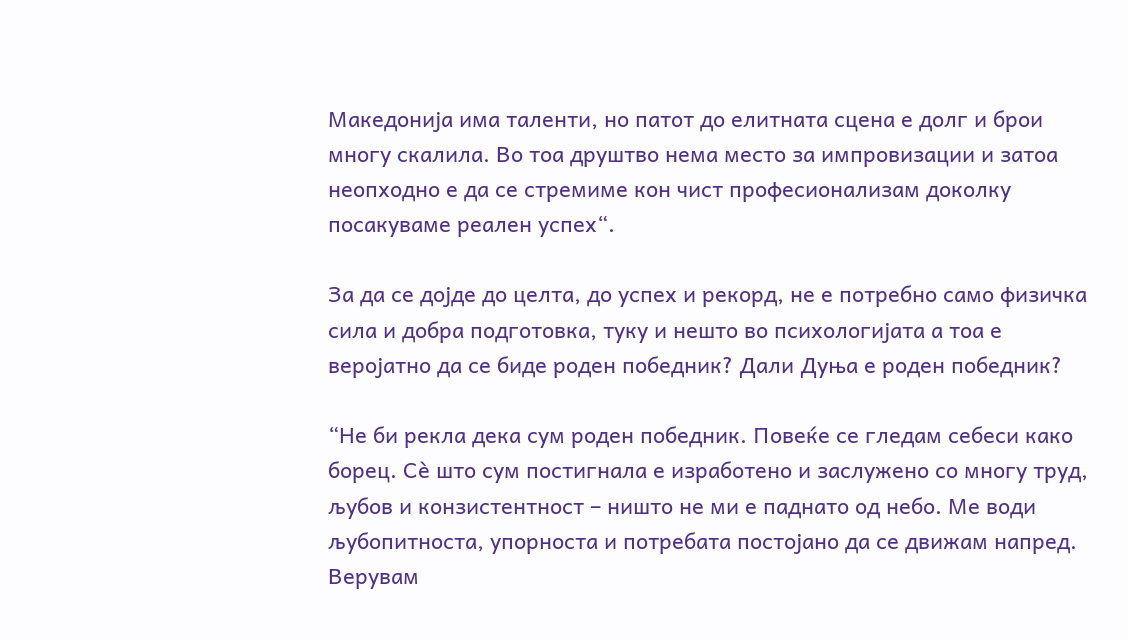Македонија има таленти, но патот до елитната сцена е долг и брои многу скалила. Во тоа друштво нема место за импровизации и затоа неопходно е да се стремиме кон чист професионализам доколку посакуваме реален успех“.

За да се дојде до целта, до успех и рекорд, не е потребно само физичка сила и добра подготовка, туку и нешто во психологијата а тоа е веројатно да се биде роден победник? Дали Дуња е роден победник?

“Не би рекла дека сум роден победник. Повеќе се гледам себеси како борец. Сè што сум постигнала е изработено и заслужено со многу труд, љубов и конзистентност – ништо не ми е паднато од небо. Ме води љубопитноста, упорноста и потребата постојано да се движам напред. Верувам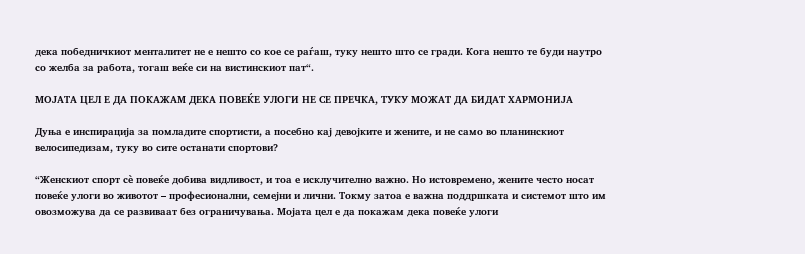дека победничкиот менталитет не е нешто со кое се раѓаш, туку нешто што се гради. Кога нешто те буди наутро со желба за работа, тогаш веќе си на вистинскиот пат“.

МОЈАТА ЦЕЛ Е ДА ПОКАЖАМ ДЕКА ПОВЕЌЕ УЛОГИ НЕ СЕ ПРЕЧКА, ТУКУ МОЖАТ ДА БИДАТ ХАРМОНИЈА

Дуња е инспирација за помладите спортисти, а посебно кај девојките и жените, и не само во планинскиот велосипедизам, туку во сите останати спортови?

“Женскиот спорт сè повеќе добива видливост, и тоа е исклучително важно. Но истовремено, жените често носат повеќе улоги во животот – професионални, семејни и лични. Токму затоа е важна поддршката и системот што им овозможува да се развиваат без ограничувања. Мојата цел е да покажам дека повеќе улоги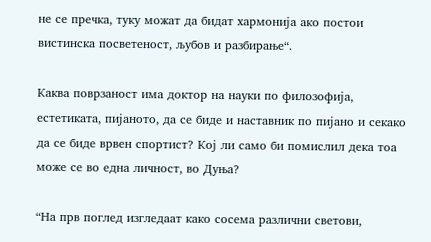не се пречка, туку можат да бидат хармонија ако постои вистинска посветеност, љубов и разбирање“.

Каква поврзаност има доктор на науки по филозофија, естетиката, пијаното, да се биде и наставник по пијано и секако да се биде врвен спортист? Кој ли само би помислил дека тоа може се во една личност, во Дуња?

“На прв поглед изгледаат како сосема различни светови,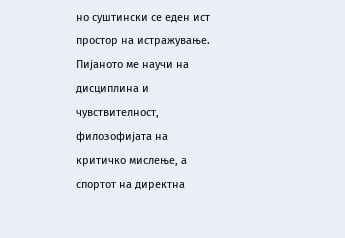но суштински се еден ист простор на истражување. Пијаното ме научи на дисциплина и чувствителност, филозофијата на критичко мислење, а спортот на директна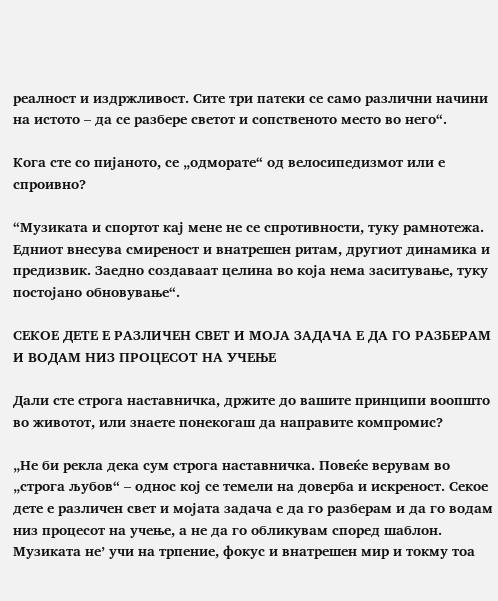реалност и издржливост. Сите три патеки се само различни начини на истото – да се разбере светот и сопственото место во него“.

Кога сте со пијаното, се „одморате“ од велосипедизмот или е спроивно?

“Музиката и спортот кај мене не се спротивности, туку рамнотежа. Едниот внесува смиреност и внатрешен ритам, другиот динамика и предизвик. Заедно создаваат целина во која нема заситување, туку постојано обновување“.

СЕКОЕ ДЕТЕ Е РАЗЛИЧЕН СВЕТ И МОЈА ЗАДАЧА Е ДА ГО РАЗБЕРАМ И ВОДАМ НИЗ ПРОЦЕСОТ НА УЧЕЊЕ

Дали сте строга наставничка, држите до вашите принципи воопшто во животот, или знаете понекогаш да направите компромис?

„Не би рекла дека сум строга наставничка. Повеќе верувам во „строга љубов“ – однос кој се темели на доверба и искреност. Секое дете е различен свет и мојата задача е да го разберам и да го водам низ процесот на учење, а не да го обликувам според шаблон. Музиката не’ учи на трпение, фокус и внатрешен мир и токму тоа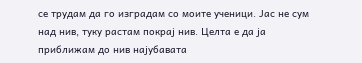се трудам да го изградам со моите ученици. Јас не сум над нив, туку растам покрај нив. Целта е да ја приближам до нив најубавата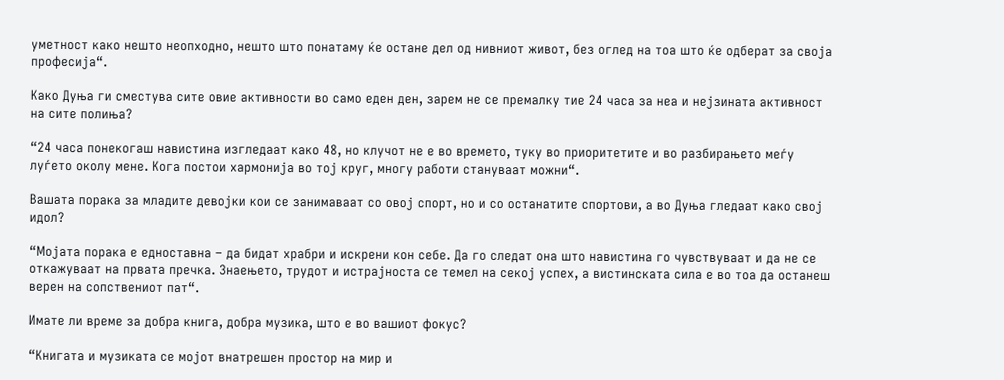уметност како нешто неопходно, нешто што понатаму ќе остане дел од нивниот живот, без оглед на тоа што ќе одберат за своја професија“.

Како Дуња ги сместува сите овие активности во само еден ден, зарем не се премалку тие 24 часа за неа и нејзината активност на сите полиња?

“24 часа понекогаш навистина изгледаат како 48, но клучот не е во времето, туку во приоритетите и во разбирањето меѓу луѓето околу мене. Кога постои хармонија во тој круг, многу работи стануваат можни“.

Вашата порака за младите девојки кои се занимаваат со овој спорт, но и со останатите спортови, а во Дуња гледаат како свој идол?

“Мојата порака е едноставна – да бидат храбри и искрени кон себе. Да го следат она што навистина го чувствуваат и да не се откажуваат на првата пречка. Знаењето, трудот и истрајноста се темел на секој успех, а вистинската сила е во тоа да останеш верен на сопствениот пат“.

Имате ли време за добра книга, добра музика, што е во вашиот фокус?

“Книгата и музиката се мојот внатрешен простор на мир и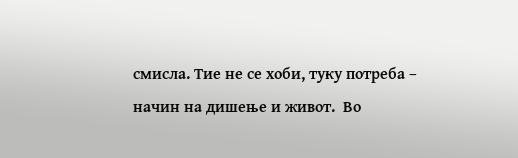смисла. Тие не се хоби, туку потреба – начин на дишење и живот.  Во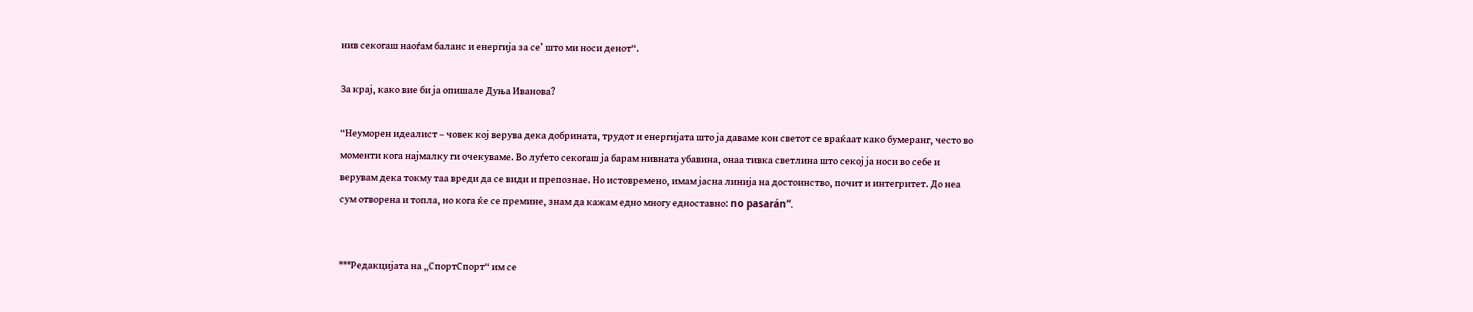нив секогаш наоѓам баланс и енергија за се’ што ми носи денот“.

За крај, како вие би ја опишале Дуња Иванова?

“Неуморен идеалист – човек кој верува дека добрината, трудот и енергијата што ја даваме кон светот се враќаат како бумеранг, често во моменти кога најмалку ги очекуваме. Во луѓето секогаш ја барам нивната убавина, онаа тивка светлина што секој ја носи во себе и верувам дека токму таа вреди да се види и препознае. Но истовремено, имам јасна линија на достоинство, почит и интегритет. До неа сум отворена и топла, но кога ќе се премине, знам да кажам едно многу едноставно: no pasarán“.


***Редакцијата на „СпортСпорт“ им се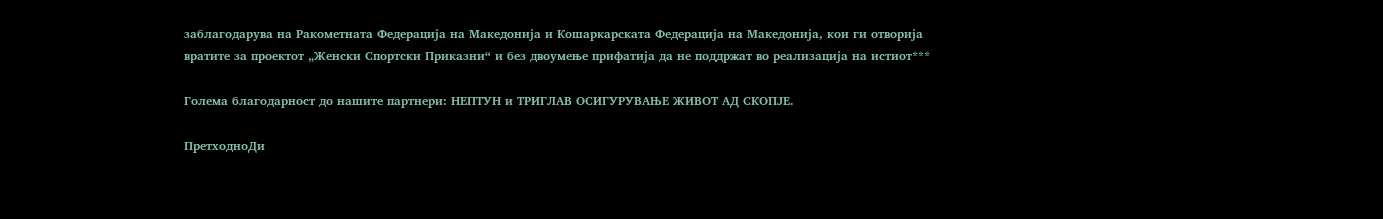заблагодарува на Ракометната Федерација на Македонија и Кошаркарската Федерација на Македонија, кои ги отворија вратите за проектот „Женски Спортски Приказни“ и без двоумење прифатија да не поддржат во реализација на истиот***

Голема благодарност до нашите партнери: НЕПТУН и ТРИГЛАВ ОСИГУРУВАЊЕ ЖИВОТ АД СКОПЈЕ.

ПретходноДи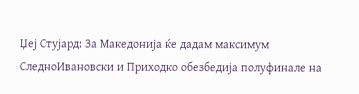Џеј Стујард: За Македонија ќе дадам максимум
СледноИвановски и Приходко обезбедија полуфинале на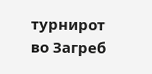турнирот во Загреб